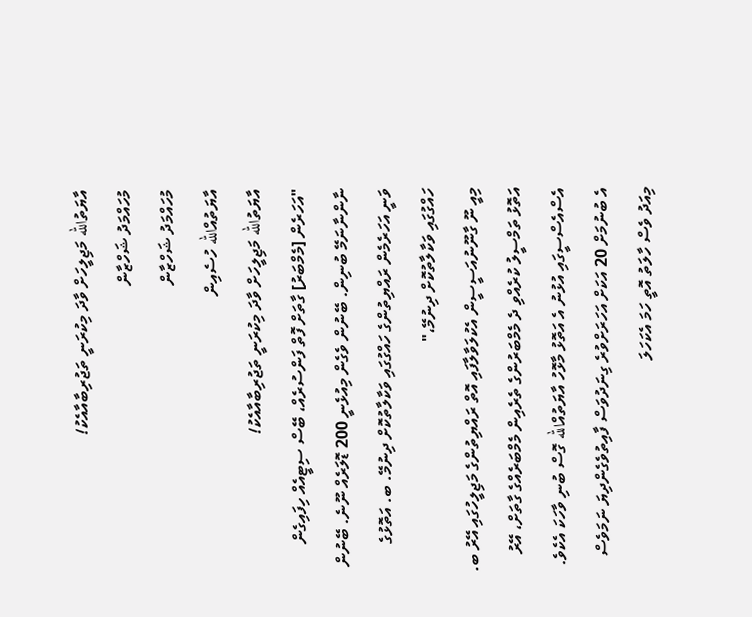އާޔަތުالله މަޖިލީހަށް ވާދަ މިކުރަނީ ތަޖުރިބާއާއެކު!
މުހައްމަދު ޝަހްޒާން
މުހައްމަދު ޝަހްޒާން
އާޔަތުއްالله ހުސެއިން
އާޔަތުالله މަޖިލީހަށް ވާދަ މިކުރަނީ ތަޖުރިބާއާއެކު!
"އަހަރެން [މެމްބަރު] ގާތަށް ފޮތް ފަންސުރެއް، ބޭސް ސިޓީއެއް ހިފައިގެން ނާންނާނަމޭ ބުނިން. ބޭނުން ވެގެން މިއުޅެނީ 200 ޑޮލަރެއް ނޫނެ. ބޭނުން ވަނީ އަހަރެމެން ރައްޔިތުންގެ ހައްގުގައި ވަކާލާތުކޮށް ދިނުމޭ. ބ. އަތޮޅުގެ ހައްގުގައި ވަކާލާތުކޮށް ދިނުމޭ،"
މިއީ ނޫ ގާނޫނުއަސީސީން އެކުލަވާލާފައި އޮތް ރައްޔިތުންގެ މަޖިލީހުގައި އޭރު ބ. އަތޮޅު ތަމްސީލު ކުރެއްވި ދެ މެމްބަރުންގެ ތެރެއިން މެމްބަރެއްގެ ގާތަށް، އޭރު އެސްއެސްސީގައި އުޅުނު އެ އަތޮޅު މާޅޮހު އާޔަތުއްالله ގޮސް ބުނި ވާހަކަ އެކެވެ.
އެ ބުނުމަށް 20 އަކަށް އަހަރަށްވުރެ ގިނަދުވަސް ފާއިތުވެގެންދިޔަ ނަމަވެސް މިއަދު ވެސް ހާލަތު އޮތީ ހަމަ އެކަހަލަ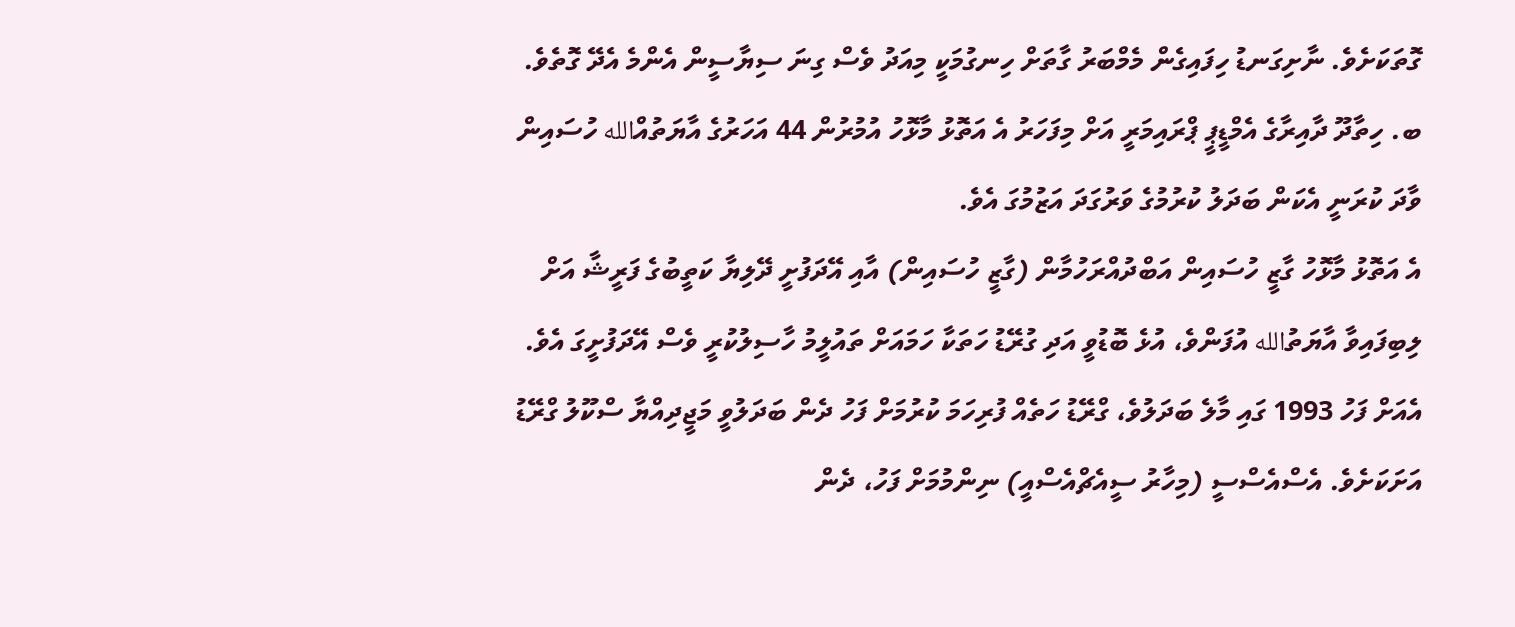ގޮތަކަށެވެ. ނާށިގަނޑު ހިފައިގެން މެމްބަރު ގާތަށް ހިނގުމަކީ މިއަދު ވެސް ގިނަ ސިޔާސީން އެންމެ އެދޭ ގޮތެވެ.
ބ. ހިތާދޫ ދާއިރާގެ އެމްޑީޕީ ޕްރައިމަރީ އަށް މިފަހަރު އެ އަތޮޅު މާޅޮހު އުމުރުން 44 އަހަރުގެ އާޔަތުއްالله ހުސައިން ވާދަ ކުރަނީ އެކަން ބަދަލު ކުރުމުގެ ވަރުގަދަ އަޒުމުގަ އެވެ.
އެ އަތޮޅު މާޅޮހު ގާޒީ ހުސައިން އަބްދުއްރަހުމާން (ގާޒީ ހުސައިން) އާއި އޭދަފުށީ ދޭލިޔާ ކަތީބުގެ ފަރީޝާ އަށް ލިބިފައިވާ އާޔަތުالله އުފަންވެ، އުޅެ ބޮޑުވީ އަދި ގުރޭޑު ހަތަކާ ހަމައަށް ތައުލީމު ހާސިލުކުރީ ވެސް އޭދަފުށީގަ އެވެ.
އެއަށް ފަހު 1993 ގައި މާލެ ބަދަލުވެ، ގްރޭޑު ހަތެއް ފުރިހަމަ ކުރުމަށް ފަހު ދެން ބަދަލުވީ މަޖީދިއްޔާ ސްކޫލު ގްރޭޑު އަށަކަށެވެ. އެސްއެސްސީ (މިހާރު ސީއެޗްއެސްއީ) ނިންމުމަށް ފަހު، ދެން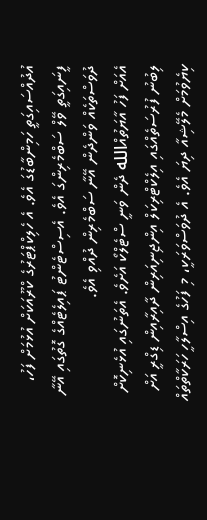އުދުއްސައިގަތީ ހަމިންބާޑުގަ އެވެ. އެ ހެލިކްޕްޓަރުގެ ކްރޫއަކަށް އުޅުމަށް ފަހު، ފީނައިގަތީ ވޭލް ސަބްމެރިންގަ އެވެ. އެސިސްޓެންޓު ޕައިލެޓެއްގެ ގޮތުގައި އޭނާ ދުވަސްތަކެއް ވަންދެން އޭނާ ސަބްމެރިން ދުއްވި އެވެ.
އެއަށް ފަހު އާޔަތުއްالله ދެން ވަނީ ސްޓެލްކޯ އަށެވެ. އެތަނުގައި އުޅެނިކޮށް ލިބުނު ފުރުސަތެއްގައި އިލެކްޓްރިކަލް އިންޖިނިއަރިން ދާއިރާއިން ޑިގްރީ އަށް ކިޔެވުމަށް މެލޭޝިއާ ދިޔަ އެވެ. އެ ދުވަސްވަރަކީ، މި ފަހުގެ އިސްލާހީ ހަރަކާތްތައް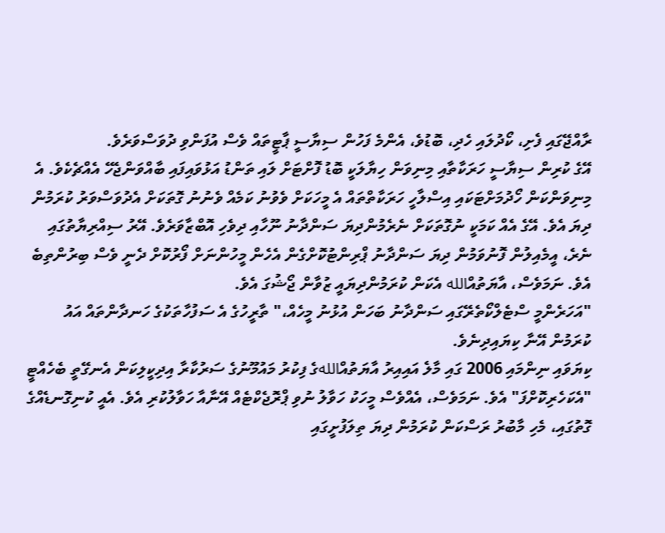ރާއްޖޭގައި ފެށި، ކޯދުލައި ހެދި، ބޮޑުވެ، އެންމެ ފަހުން ސިޔާސީ ޕާޓީތައް ވެސް އުފަންވި ދުވަސްވަރެވެ.
އޭގެ ކުރިން ސިޔާސީ ހަރަކާތާއި މިނިވަން ހިޔާލަކީ ބޮޑު ފޮށްޓަށް ލައި ތަންޑު އަޅުވައިފައި ބާއްވަންޖެހޭ އެއްޗެކެވެ. އެ މިނިވަންކަން ހޯދުމަށްޓަކައި އިސްލާހީ ހަރަކާތްތައް އެ މީހަކަށް ވެވުނު ކަމެއް ވެނުނު ގޮތަކަށް އެދުވަސްވަރު ކުރަމުން ދިޔަ އެވެ. އޭގެ އެއް ކަމަކީ ނުގޮތަކަށް ނެރެމުންދިޔަ ސަންދާނު ނޫހާއި ދިވެހި އޮބްޒާވަރެވެ. އޭރު ސިއްރިޔާތުގައި ނެރެ، އީމެއިލުން ފޮނުވަމުން ދިޔަ ސަންދާނު ޕްރިންޓުކޮށްގެން އެހެން މީހުންނަށް ފޯރުކޮށް ދެނީ ވެސް ބިރުންތިބެ އެވެ. ނަމަވެސް، އާޔަތުއްالله އެކަން ކުރަމުންދިޔައީ ޒުވާން ޖޯޝުގަ އެވެ.
"އަހަރެންމީ ސްޓެލްކޯތެރޭގައި ސަންދާނު ބަހަން އުޅުނު މީހެއް،" ތާރީހުގެ އެ ސަފުހާތަކުގެ ހަނދާންތައް އައު ކުރަމުން އޭނާ ކިޔައިދިނެވެ.
ކިޔަވައި ނިންމައި 2006 ގައި މާލެ އައިއިރު އާޔަތުއްاللهގެ ފިކުރު މައުމޫނުގެ ސަރުކާރާ އިދިކީލިކަން އެނގޭތީ ބެހެއްޓީ "އެކަހެރިކޮށްފަ" އެވެ. ނަމަވެސް، އެއްވެސް މީހަކު ހަވާލު ނުވި ޕްރޮޖެކްޓެއް އޭނާއާ ހަވާލުކުރި އެވެ. އެއީ ކުނިގޮނޑެއްގެ ގޮތުގައި، މެހި މާބުރު ރަސްކަން ކުރަމުން ދިޔަ ތިލަފުށީގައި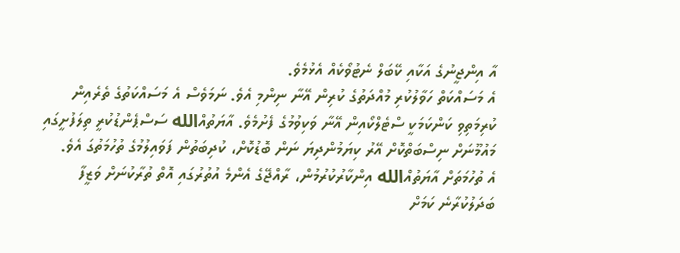އާ އިންޖީނުގެ އަކާއި ކޭބަލް ނެޓުވޯކެއް އެޅުމެވެ.
އެ މަސައްކަތް ހަވާލުކުރި މުއްދަތުގެ ކުރިން އޭނާ ނިންމި އެވެ. ނަމަވެސް އެ މަސައްކަތުގެ ތެރެއިން ކުރިމަތިވި ކަންކަމަކީ ސްޓެލްކޯއިން އޭނާ ވަކިވުމުގެ ފެށުމެވެ. އާޔަތުއްالله ސަސްޕެންޑުކުރީ ތިލަފުށީގައި މައުމޫނަށް ނިސްބަތްކޮށް އޭރު ކިޔަމުންދިޔަ ނަން ބޮޑުކޮށް، ކުދިބަތުން ފަވައިލުމުގެ ތުހުމަތުގަ އެވެ.
އެ ތުހުމަތަށް އާޔަތުއްالله އިންކާރުކުރުމުން، ރާއްޖޭގެ އެންމެ އުތުރުގައި އޮތް ތުރާކުނަށް ވަޒީފާ ބަދަލުކުރާނެ ކަމަށް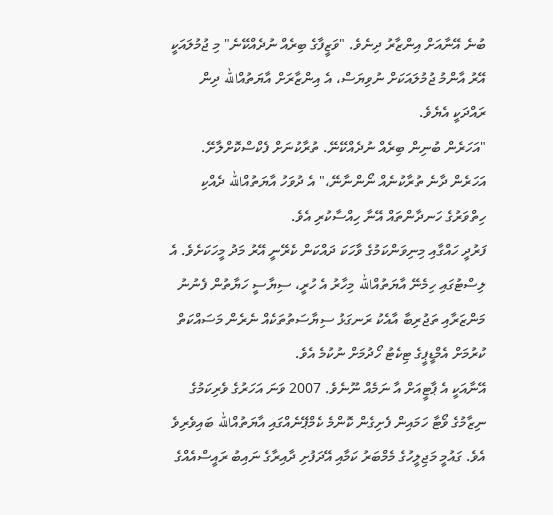ބުނެ އޭނާއަށް އިންޒާރު ދިނެވެ. "ވަޒީފާގެ ބިރެއް ނުދެއްކޭނެ" މި ޖުމުލައަކީ އޭރު އާންމު ޖުމުލައަކަށް ނުވިޔަސް، އެ އިންޒާރަށް އާޔަތުއްالله ދިން ރައްދަކީ އެޔެވެ.
"އަހަރެން ބުނިން ބިރެއް ނުދެއްކޭނޭ. ތުރާކުނަށް ފެކްސްކޮށްލާށޭ. އަހަރެން ދާނެ ތުރާކުނެއް ނޯންނާނޭ،" އެ ދުވަހު އާޔަތުއްالله ދެއްކި ހިތްވަރުގެ ހަނދާންތައް އޭނާ ހިއްސާކުރި އެވެ.
ފަރުދީ ހައްގާއި މިނިވަންކަމުގެ ވާހަކަ ދައްކަން ކެރޭނީ އޭރު މަދު މީހަކަށެވެ. އެ ލިސްޓުގައި ހިމެނޭ އާޔަތުއްالله މިހާރު އެ ހުރީ، ސިޔާސީ ހަޔާތުން ފެނުނު މަންޒަރާއި ތަޖުރިބާ އާއެކު ރަނގަޅު ސިޔާސަތުތަކެއް ނެރެން މަސައްކަތް ކުރުމަށް އެމްޑީޕީގެ ޓިކެޓު ހޯދުމަށް ނުކުމެ އެވެ.
އޭނާއަކީ އެ ޕާޓީއަށް އާ ނަމެއް ނޫނެވެ. 2007 ވަނަ އަހަރުގެ ވެރިކަމުގެ ނިޒާމުގެ ވޯޓާ ހަމައިން ފެށިގެން ކޮންމެ ކެމްޕޭނެއްގައި އާޔަތުއްالله ބައިވެރިވެ އެވެ. ގައުމީ މަޖިލީހުގެ މެމްބަރު ކަމާއި އޭދަފުށި ދާއިރާގެ ނައިބު ރައީސްއެއްގެ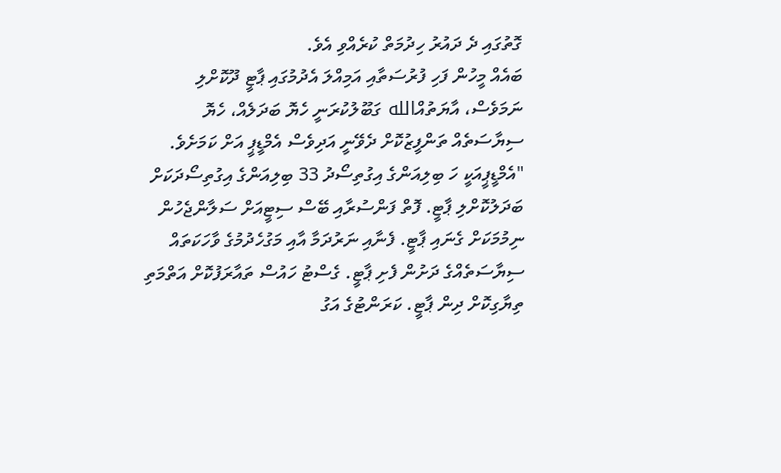ގޮތުގައި ދެ ދައުރު ހިދުމަތް ކުރެއްވި އެވެ.
ބައެއް މީހުން ފަހި ފުރުސަތާއި އަމިއްލަ އެދުމުގައި ޕާޓީ ދޫކޮށްލި ނަމަވެސް، އާޔަތުއްالله ގަބޫލުކުރަނީ ހެޔޮ ބަދަލެއް، ހެޔޮ ސިޔާސަތެއް ތަންފީޒުކޮށް ދެވޭނީ އަދިވެސް އެމްޑީޕީ އަށް ކަމަށެވެ.
"އެމްޑީޕީއަކީ ހަ ބިލިއަންގެ އިގުތިސޯދު 33 ބިލިއަންގެ އިގުތިސޯދަކަށް ބަދަލުކޮށްލި ޕާޓީ. ފޮތް ފަންސުރާއި ބޭސް ސިޓީއަށް ސަލާންޖެހުން ނިމުމަކަށް ގެނައި ޕާޓީ. ފެނާއި ނަރުދަމާ އާއި މަގުހެދުމުގެ ވާހަކަތައް ސިޔާސަތެއްގެ ދަށުން ފެށި ޕާޓީ. ގެސްޓު ހައުސް ތައާރަފުކޮށް އަތްމަތި ތިޔާގިކޮށް ދިން ޕާޓީ. ކަރަންޓުގެ އަގު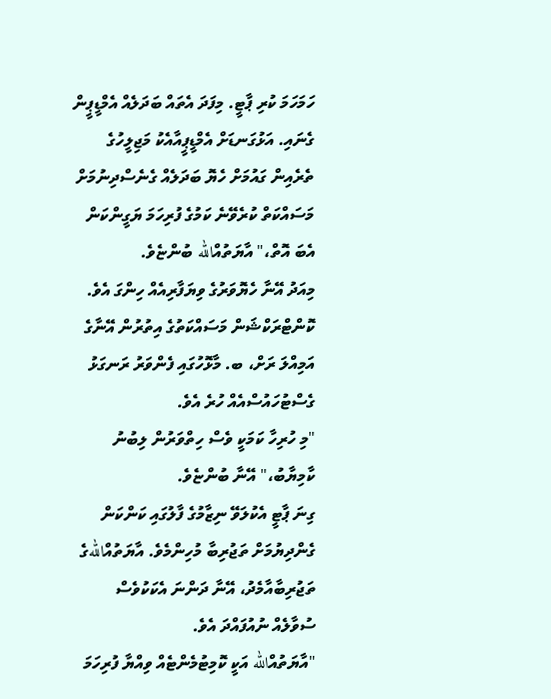ހަމަހަމަ ކުރި ޕާޓީ. މިފަދަ އެތައް ބަދަލެއް އެމްޑީޕީން ގެނައި. އަޅުގަނޑަށް އެމްޑީޕީއާއެކު މަޖިލީހުގެ ތެރެއިން ގައުމަށް ހެޔޮ ބަދަލެއް ގެނެސްދިނުމަށް މަސައްކަތް ކުރެވޭނެ ކަމުގެ ފުރިހަމަ ޔަގީންކަން އެބަ އޮތް،" އާޔަތުއްالله ބުންޏެވެ.
މިއަދު އޭނާ ހެޔޮވަރުގެ ވިޔަފާރިއެއް ހިންގަ އެވެ. ކޮންޓްރަކްޝަން މަސައްކަތުގެ އިތުރުން އޭނާގެ އަމިއްލަ ރަށް، ބ. މާޅޮހުގައި ފެންވަރު ރަނގަޅު ގެސްޓުހައުސްއެއް ހުރެ އެވެ.
"މި ހުރިހާ ކަމަކީ ވެސް ހިތްވަރުން ލިބުނު ކާމިޔާބު،" އޭނާ ބުންޏެވެ.
ގިނަ ޕާޓީ އެކުލަވޭ ނިޒާމުގެ ފާލުގައި ކަންކަން ގެންދިޔުމަށް ތަޖުރިބާ މުހިންމެވެ. އާޔަތުއްاللهގެ ތަޖުރިބާއާމެދު، އޭނާ ދަންނަ އެކަކުވެސް ސުވާލެއް ނުއުފައްދަ އެވެ.
"އާޔަތުއްالله އަކީ ކޮމިޓުމެންޓެއް ވިއްޔާ ފުރިހަމަ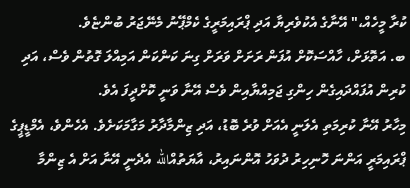ކުރާ މީހެއް،" އޭނާގެ އެކުވެރިޔާ އަދި ޕްރައިމަރީގެ ކެމްޕޭނު މެނޭޖަރު ބުންޏެވެ.
ބ. އަތޮޅަށް، ހާއްސަކޮށް އުފަން ރަށަށް ވަރަށް ގިނަ ކަންކަން އަމިއްލަ ގޮތުން ވެސް، އަދި ކުރިން އުފައްދައިގެން ހިންގި ޖަމިއްޔާއިން ވެސް އޭނާ ވަނީ ކޮށްދީފަ އެވެ.
މިހާރު އޭނާ ކުރިމަތި އެލަނީ އެއަށް ވުރެ ބޮޑު، އަދި ޒިންމާދާރު މަގާމަކަށެވެ. އެހެންވެ، އެމްޑީޕީގެ ޕްރައިމަރީ އަންނަ ހޮނިހިރު ދުވަހު އޮންނައިރު، އާޔަތުއްالله އެދެނީ އޭނާ އަށް އެ ޒިންމާ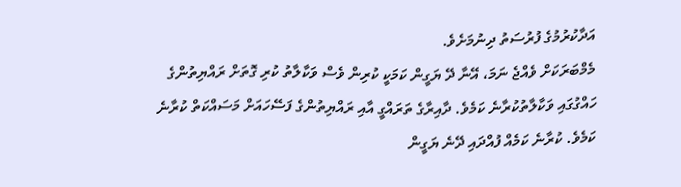އަދާކުރުމުގެ ފުރުސަތު ދިނުމަށެވެ.
މެމްބަރަކަށް ވެއްޖެ ނަމަ، އޭނާ ދޭ ޔަގީން ކަމަކީ ކުރިން ވެސް ވަކާލާތު ކުރި ގޮތަށް ރައްޔިތުންގެ ހައްގުގައި ވަކާލާތުކުރާނެ ކަމެވެ. ދާއިރާގެ ތަރައްގީ އާއި ރައްޔިތުންގެ ފަސޭހައަށް މަސައްކަތް ކުރާނެ ކަމެވެ. ކުރާނެ ކަމެއް ފުއްދައި ދޭނެ ޔަގީން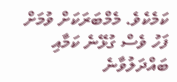ކަމެކެވެ. މެމްބަރަކަށް ވުމަށް ފަހު ވެސް ގުޅޭނެ ކަމާއި ބައްދަލުވާނެ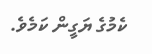ކެމުގެ ޔަގީން ކަމެވެ.